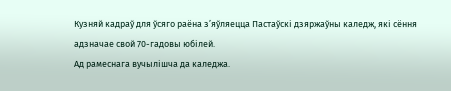Кузняй кадраў для ўсяго раёна з’яўляецца Пастаўскі дзяржаўны каледж, які сёння адзначае свой 70-гадовы юбілей.
Ад рамеснага вучылішча да каледжа.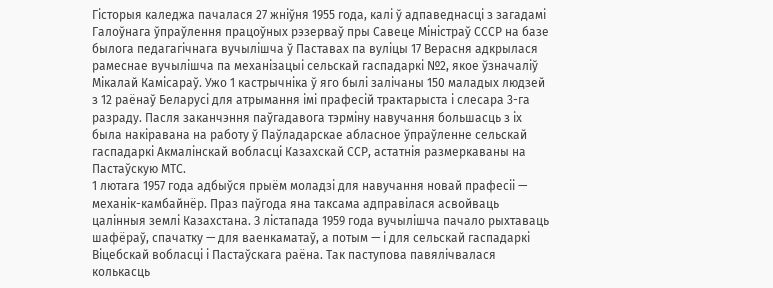Гісторыя каледжа пачалася 27 жніўня 1955 года, калі ў адпаведнасці з загадамі Галоўнага ўпраўлення працоўных рэзерваў пры Савеце Міністраў СССР на базе былога педагагічнага вучылішча ў Паставах па вуліцы 17 Верасня адкрылася рамеснае вучылішча па механізацыі сельскай гаспадаркі №2, якое ўзначаліў Мікалай Камісараў. Ужо 1 кастрычніка ў яго былі залічаны 150 маладых людзей з 12 раёнаў Беларусі для атрымання імі прафесій трактарыста і слесара 3-га разраду. Пасля заканчэння паўгадавога тэрміну навучання большасць з іх была накіравана на работу ў Паўладарскае абласное ўпраўленне сельскай гаспадаркі Акмалінскай вобласці Казахскай ССР, астатнія размеркаваны на Пастаўскую МТС.
1 лютага 1957 года адбыўся прыём моладзі для навучання новай прафесіі — механік-камбайнёр. Праз паўгода яна таксама адправілася асвойваць цалінныя землі Казахстана. З лістапада 1959 года вучылішча пачало рыхтаваць шафёраў, спачатку — для ваенкаматаў, а потым — і для сельскай гаспадаркі Віцебскай вобласці і Пастаўскага раёна. Так паступова павялічвалася колькасць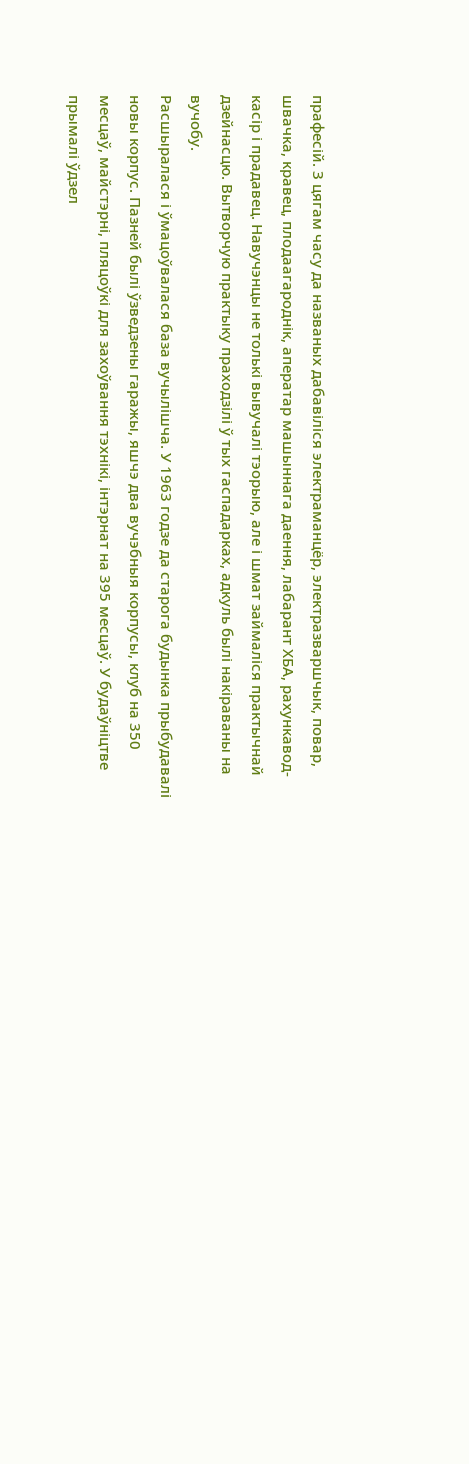прафесій. З цягам часу да названых дабавіліся электраманцёр, электразваршчык, повар, швачка, кравец, плодаагароднік, аператар машыннага даення, лабарант ХБА, рахункавод-касір і прадавец. Навучэнцы не толькі вывучалі тэорыю, але і шмат займаліся практычнай дзейнасцю. Вытворчую практыку праходзілі ў тых гаспадарках, адкуль былі накіраваны на вучобу.
Расшыралася і ўмацоўвалася база вучылішча. У 1963 годзе да старога будынка прыбудавалі новы корпус. Пазней былі ўзведзены гаражы, яшчэ два вучэбныя корпусы, клуб на 350 месцаў, майстэрні, пляцоўкі для захоўвання тэхнікі, інтэрнат на 395 месцаў. У будаўніцтве прымалі ўдзел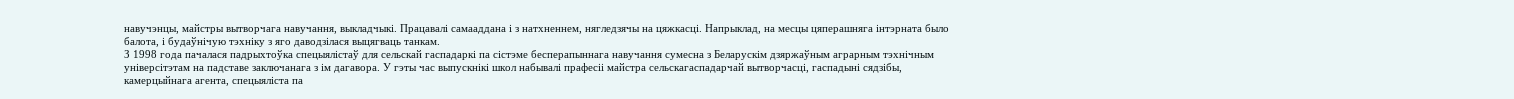навучэнцы, майстры вытворчага навучання, выкладчыкі. Працавалі самааддана і з натхненнем, нягледзячы на цяжкасці. Напрыклад, на месцы цяперашняга інтэрната было балота, і будаўнічую тэхніку з яго даводзілася выцягваць танкам.
З 1998 года пачалася падрыхтоўка спецыялістаў для сельскай гаспадаркі па сістэме бесперапыннага навучання сумесна з Беларускім дзяржаўным аграрным тэхнічным універсітэтам на падставе заключанага з ім дагавора. У гэты час выпускнікі школ набывалі прафесіі майстра сельскагаспадарчай вытворчасці, гаспадыні сядзібы, камерцыйнага агента, спецыяліста па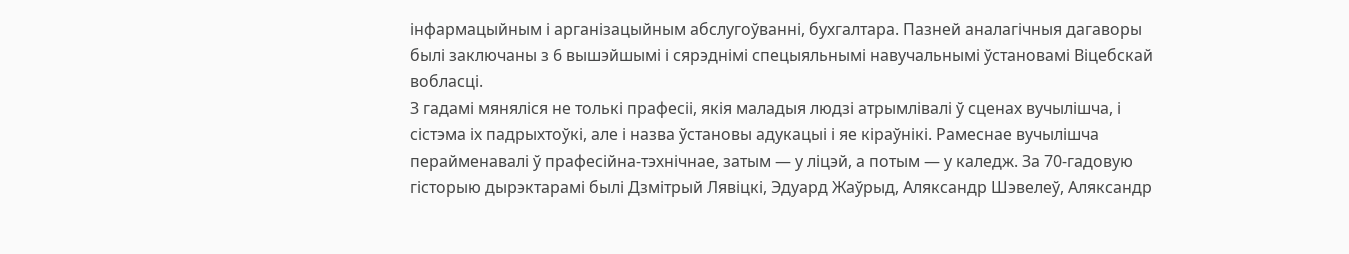інфармацыйным і арганізацыйным абслугоўванні, бухгалтара. Пазней аналагічныя дагаворы былі заключаны з 6 вышэйшымі і сярэднімі спецыяльнымі навучальнымі ўстановамі Віцебскай вобласці.
З гадамі мяняліся не толькі прафесіі, якія маладыя людзі атрымлівалі ў сценах вучылішча, і сістэма іх падрыхтоўкі, але і назва ўстановы адукацыі і яе кіраўнікі. Рамеснае вучылішча перайменавалі ў прафесійна-тэхнічнае, затым — у ліцэй, а потым — у каледж. За 70-гадовую гісторыю дырэктарамі былі Дзмітрый Лявіцкі, Эдуард Жаўрыд, Аляксандр Шэвелеў, Аляксандр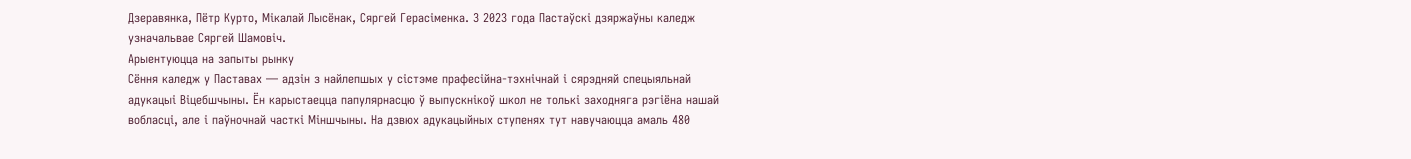Дзеравянка, Пётр Курто, Мікалай Лысёнак, Сяргей Герасіменка. З 2023 года Пастаўскі дзяржаўны каледж узначальвае Сяргей Шамовіч.
Арыентуюцца на запыты рынку
Сёння каледж у Паставах — адзін з найлепшых у сістэме прафесійна-тэхнічнай і сярэдняй спецыяльнай адукацыі Віцебшчыны. Ён карыстаецца папулярнасцю ў выпускнікоў школ не толькі заходняга рэгіёна нашай вобласці, але і паўночнай часткі Міншчыны. На дзвюх адукацыйных ступенях тут навучаюцца амаль 480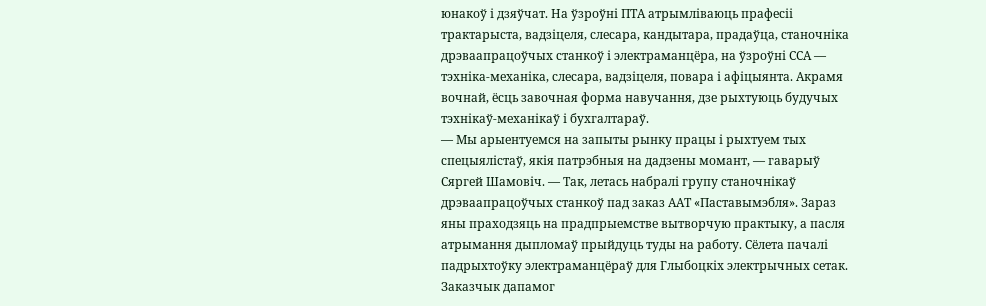юнакоў і дзяўчат. На ўзроўні ПТА атрымліваюць прафесіі трактарыста, вадзіцеля, слесара, кандытара, прадаўца, станочніка дрэваапрацоўчых станкоў і электраманцёра, на ўзроўні ССА — тэхніка-механіка, слесара, вадзіцеля, повара і афіцыянта. Акрамя вочнай, ёсць завочная форма навучання, дзе рыхтуюць будучых тэхнікаў-механікаў і бухгалтараў.
— Мы арыентуемся на запыты рынку працы і рыхтуем тых спецыялістаў, якія патрэбныя на дадзены момант, — гаварыў Сяргей Шамовіч. — Так, летась набралі групу станочнікаў дрэваапрацоўчых станкоў пад заказ ААТ «Паставымэбля». Зараз яны праходзяць на прадпрыемстве вытворчую практыку, а пасля атрымання дыпломаў прыйдуць туды на работу. Сёлета пачалі падрыхтоўку электраманцёраў для Глыбоцкіх электрычных сетак. Заказчык дапамог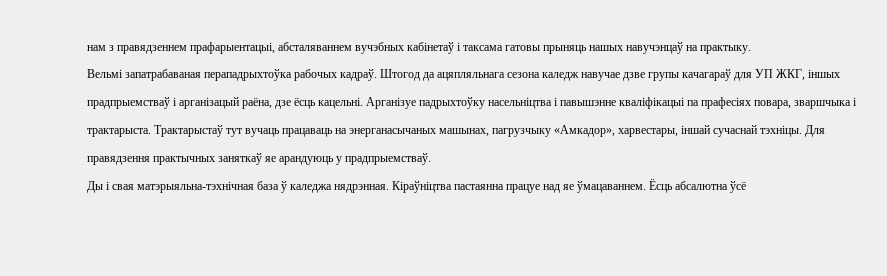нам з правядзеннем прафарыентацыі, абсталяваннем вучэбных кабінетаў і таксама гатовы прыняць нашых навучэнцаў на практыку.
Вельмі запатрабаваная перападрыхтоўка рабочых кадраў. Штогод да ацяпляльнага сезона каледж навучае дзве групы качагараў для УП ЖКГ, іншых прадпрыемстваў і арганізацый раёна, дзе ёсць кацельні. Арганізуе падрыхтоўку насельніцтва і павышэнне кваліфікацыі па прафесіях повара, зваршчыка і трактарыста. Трактарыстаў тут вучаць працаваць на энерганасычаных машынах, пагрузчыку «Амкадор», харвестары, іншай сучаснай тэхніцы. Для правядзення практычных заняткаў яе арандуюць у прадпрыемстваў.
Ды і свая матэрыяльна-тэхнічная база ў каледжа нядрэнная. Кіраўніцтва пастаянна працуе над яе ўмацаваннем. Ёсць абсалютна ўсё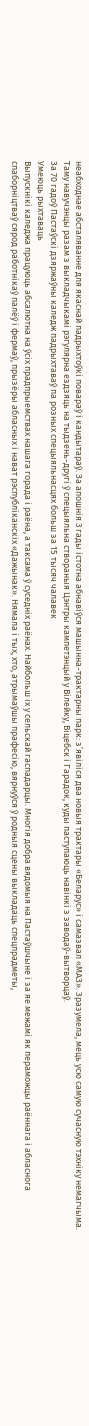неабходнае абсталяванне для якаснай падрыхтоўкі повараў і кандытараў. За апошнія 3 гады істотна абнавіўся машынна-трактарны парк: з’явіліся два новыя трактары «Беларус» і самазвал «МАЗ». Зразумела, мець усю самую сучасную тэхніку немагчыма. Таму навучэнцы разам з выкладчыкамі рэгулярна ездзяць на тыдзень-другі ў спецыяльна створаныя Цэнтры кампетэнцый у Вілейку, Віцебск і Гарадок, куды паступаюць навінкі з заводаў-вытворцаў.
За 70 гадоў Пастаўскі дзяржаўны каледж падрыхтаваў па розных спецыяльнасцях больш за 15 тысяч чалавек
Умеюць рыхтаваць
Выпускнікі каледжа працуюць абсалютна на ўсіх прадпрыемствах нашага горада і раёна, а таксама ў суседніх раёнах. Найбольш іх у сельскай гаспадарцы. Многія добра вядомыя на Пастаўшчыне і за яе межамі як пераможцы раённага і абласнога спаборніцтваў сярод работнікаў палёў і фермаў, прызёры абласных і нават рэспубліканскіх «Дажынак». Нямала і тых, хто, атрымаўшы прафесію, вярнуўся ў родныя сцены выкладаць спецпрадметы,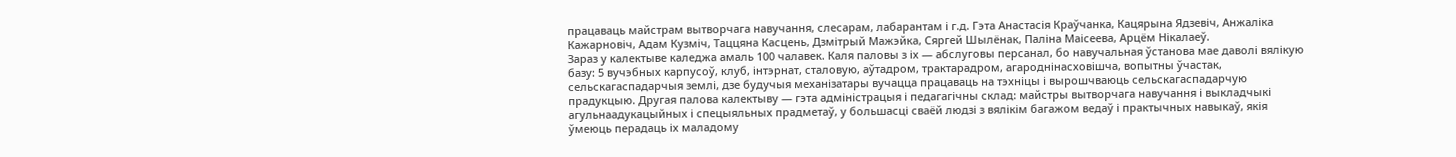працаваць майстрам вытворчага навучання, слесарам, лабарантам і г.д. Гэта Анастасія Краўчанка, Кацярына Ядзевіч, Анжаліка Кажарновіч, Адам Кузміч, Таццяна Касцень, Дзмітрый Мажэйка, Сяргей Шылёнак, Паліна Маісеева, Арцём Нікалаеў.
Зараз у калектыве каледжа амаль 100 чалавек. Каля паловы з іх — абслуговы персанал, бо навучальная ўстанова мае даволі вялікую базу: 5 вучэбных карпусоў, клуб, інтэрнат, сталовую, аўтадром, трактарадром, агароднінасховішча, вопытны ўчастак, сельскагаспадарчыя землі, дзе будучыя механізатары вучацца працаваць на тэхніцы і вырошчваюць сельскагаспадарчую прадукцыю. Другая палова калектыву — гэта адміністрацыя і педагагічны склад: майстры вытворчага навучання і выкладчыкі агульнаадукацыйных і спецыяльных прадметаў, у большасці сваёй людзі з вялікім багажом ведаў і практычных навыкаў, якія ўмеюць перадаць іх маладому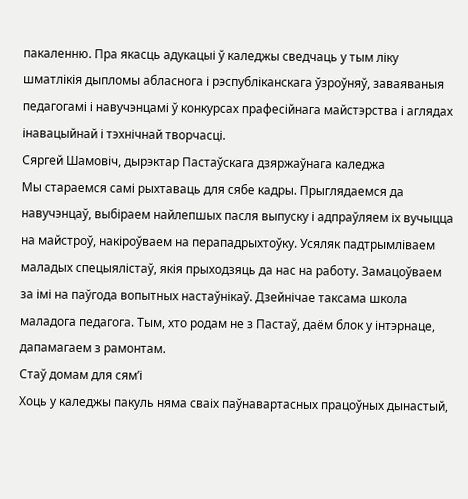пакаленню. Пра якасць адукацыі ў каледжы сведчаць у тым ліку шматлікія дыпломы абласнога і рэспубліканскага ўзроўняў, заваяваныя педагогамі і навучэнцамі ў конкурсах прафесійнага майстэрства і аглядах інавацыйнай і тэхнічнай творчасці.
Сяргей Шамовіч, дырэктар Пастаўскага дзяржаўнага каледжа
Мы стараемся самі рыхтаваць для сябе кадры. Прыглядаемся да навучэнцаў, выбіраем найлепшых пасля выпуску і адпраўляем іх вучыцца на майстроў, накіроўваем на перападрыхтоўку. Усяляк падтрымліваем маладых спецыялістаў, якія прыходзяць да нас на работу. Замацоўваем за імі на паўгода вопытных настаўнікаў. Дзейнічае таксама школа маладога педагога. Тым, хто родам не з Пастаў, даём блок у інтэрнаце, дапамагаем з рамонтам.
Стаў домам для сям’і
Хоць у каледжы пакуль няма сваіх паўнавартасных працоўных дынастый,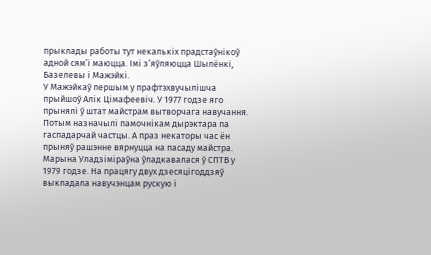прыклады работы тут некалькіх прадстаўнікоў адной сям’і маюцца. Імі з’яўляюцца Шылёнкі, Базелевы і Мажэйкі.
У Мажэйкаў першым у прафтэхвучылішча прыйшоў Алік Цімафеевіч. У 1977 годзе яго прынялі ў штат майстрам вытворчага навучання. Потым назначылі памочнікам дырэктара па гаспадарчай частцы. А праз некаторы час ён прыняў рашэнне вярнуцца на пасаду майстра.
Марына Уладзіміраўна ўладкавалася ў СПТВ у 1979 годзе. На працягу двух дзесяцігоддзяў выкладала навучэнцам рускую і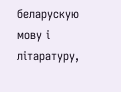беларускую мову і літаратуру,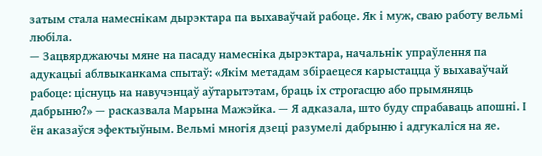затым стала намеснікам дырэктара па выхаваўчай рабоце. Як і муж, сваю работу вельмі любіла.
— Зацвярджаючы мяне на пасаду намесніка дырэктара, начальнік упраўлення па адукацыі аблвыканкама спытаў: «Якім метадам збіраецеся карыстацца ў выхаваўчай рабоце: ціснуць на навучэнцаў аўтарытэтам, браць іх строгасцю або прымяняць дабрыню?» — расказвала Марына Мажэйка. — Я адказала, што буду спрабаваць апошні. І ён аказаўся эфектыўным. Вельмі многія дзеці разумелі дабрыню і адгукаліся на яе.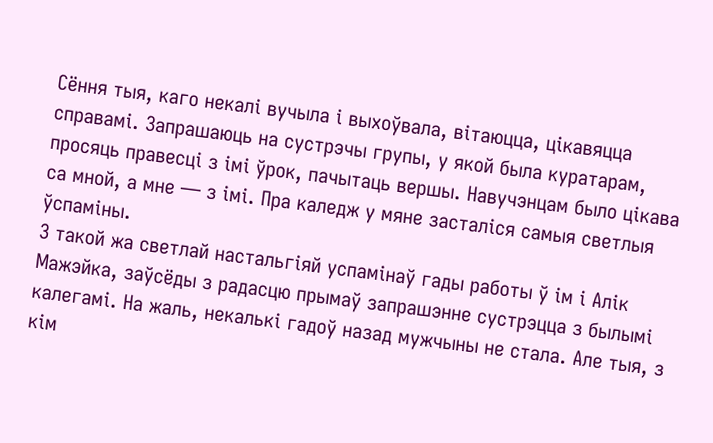Сёння тыя, каго некалі вучыла і выхоўвала, вітаюцца, цікавяцца справамі. Запрашаюць на сустрэчы групы, у якой была куратарам, просяць правесці з імі ўрок, пачытаць вершы. Навучэнцам было цікава са мной, а мне — з імі. Пра каледж у мяне засталіся самыя светлыя ўспаміны.
З такой жа светлай настальгіяй успамінаў гады работы ў ім і Алік Мажэйка, заўсёды з радасцю прымаў запрашэнне сустрэцца з былымі калегамі. На жаль, некалькі гадоў назад мужчыны не стала. Але тыя, з кім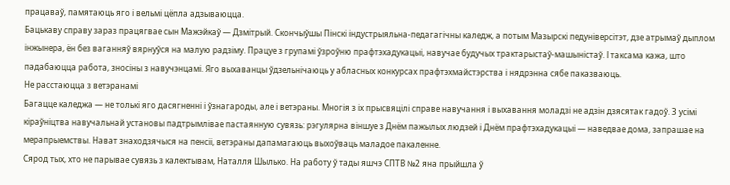працаваў, памятаюць яго і вельмі цёпла адзываюцца.
Бацькаву справу зараз працягвае сын Мажэйкаў — Дзмітрый. Скончыўшы Пінскі індустрыяльна-педагагічны каледж, а потым Мазырскі педуніверсітэт, дзе атрымаў дыплом інжынера, ён без ваганняў вярнуўся на малую радзіму. Працуе з групамі ўзроўню прафтэхадукацыі, навучае будучых трактарыстаў-машыністаў. І таксама кажа, што падабаюцца работа, зносіны з навучэнцамі. Яго выхаванцы ўдзельнічаюць у абласных конкурсах прафтэхмайстэрства і нядрэнна сябе паказваюць.
Не расстаюцца з ветэранамі
Багацце каледжа — не толькі яго дасягненні і ўзнагароды, але і ветэраны. Многія з іх прысвяцілі справе навучання і выхавання моладзі не адзін дзясятак гадоў. З усімі кіраўніцтва навучальнай установы падтрымлівае пастаянную сувязь: рэгулярна віншуе з Днём пажылых людзей і Днём прафтэхадукацыі — наведвае дома, запрашае на мерапрыемствы. Нават знаходзячыся на пенсіі, ветэраны дапамагаюць выхоўваць маладое пакаленне.
Сярод тых, хто не парывае сувязь з калектывам, Наталля Шылько. На работу ў тады яшчэ СПТВ №2 яна прыйшла ў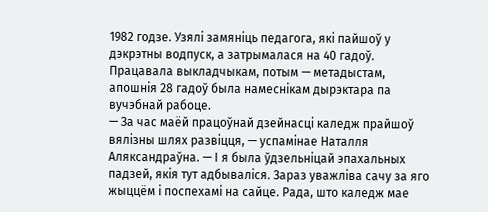1982 годзе. Узялі замяніць педагога, які пайшоў у дэкрэтны водпуск, а затрымалася на 40 гадоў. Працавала выкладчыкам, потым — метадыстам, апошнія 28 гадоў была намеснікам дырэктара па вучэбнай рабоце.
— За час маёй працоўнай дзейнасці каледж прайшоў вялізны шлях развіцця, — успамінае Наталля Аляксандраўна. — І я была ўдзельніцай эпахальных падзей, якія тут адбываліся. Зараз уважліва сачу за яго жыццём і поспехамі на сайце. Рада, што каледж мае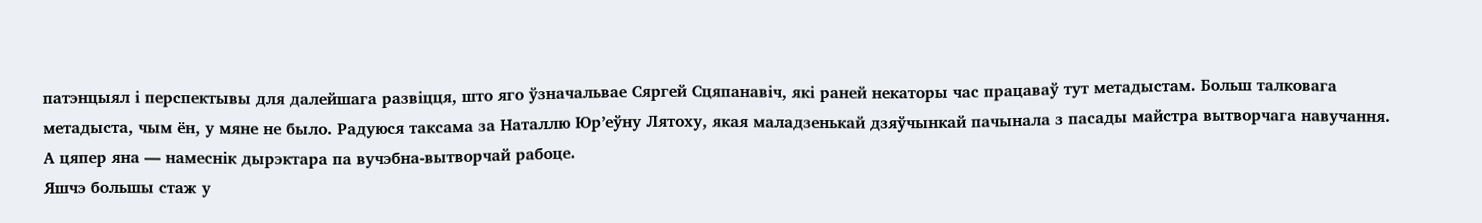патэнцыял і перспектывы для далейшага развіцця, што яго ўзначальвае Сяргей Сцяпанавіч, які раней некаторы час працаваў тут метадыстам. Больш талковага метадыста, чым ён, у мяне не было. Радуюся таксама за Наталлю Юр’еўну Лятоху, якая маладзенькай дзяўчынкай пачынала з пасады майстра вытворчага навучання. А цяпер яна — намеснік дырэктара па вучэбна-вытворчай рабоце.
Яшчэ большы стаж у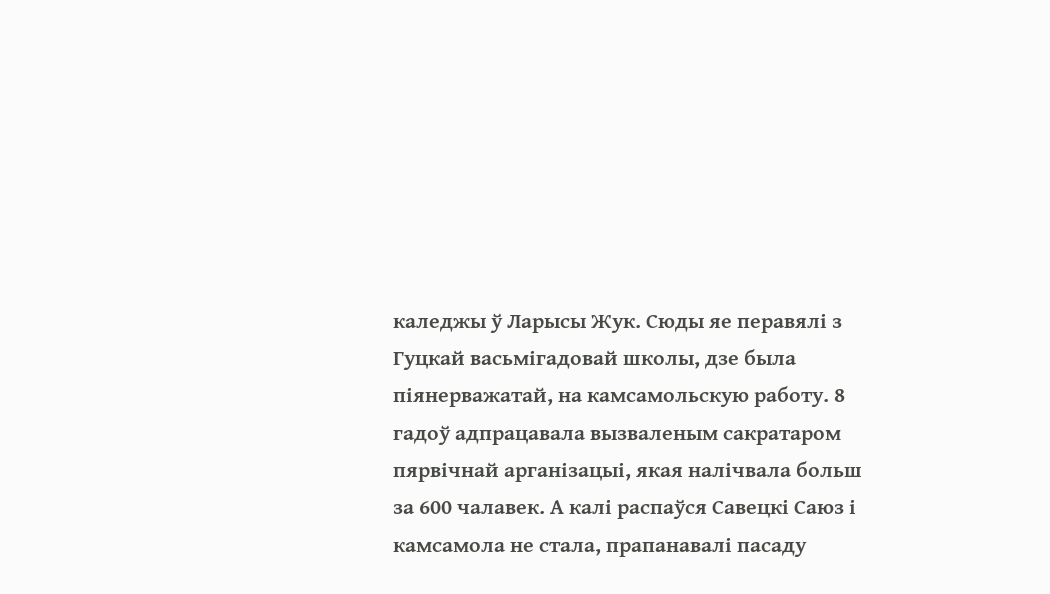каледжы ў Ларысы Жук. Сюды яе перавялі з Гуцкай васьмігадовай школы, дзе была піянерважатай, на камсамольскую работу. 8 гадоў адпрацавала вызваленым сакратаром пярвічнай арганізацыі, якая налічвала больш за 600 чалавек. А калі распаўся Савецкі Саюз і камсамола не стала, прапанавалі пасаду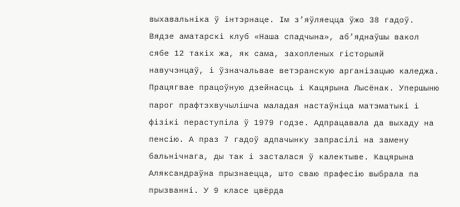выхавальніка ў інтэрнаце. Ім з’яўляецца ўжо 38 гадоў. Вядзе аматарскі клуб «Наша спадчына», аб’яднаўшы вакол сябе 12 такіх жа, як сама, захопленых гісторыяй навучэнцаў, і ўзначальвае ветэранскую арганізацыю каледжа.
Працягвае працоўную дзейнасць і Кацярына Лысёнак. Упершыню парог прафтэхвучылішча маладая настаўніца матэматыкі і фізікі пераступіла ў 1979 годзе. Адпрацавала да выхаду на пенсію. А праз 7 гадоў адпачынку запрасілі на замену бальнічнага, ды так і засталася ў калектыве. Кацярына Аляксандраўна прызнаецца, што сваю прафесію выбрала па прызванні. У 9 класе цвёрда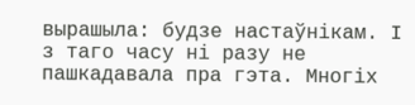вырашыла: будзе настаўнікам. І з таго часу ні разу не пашкадавала пра гэта. Многіх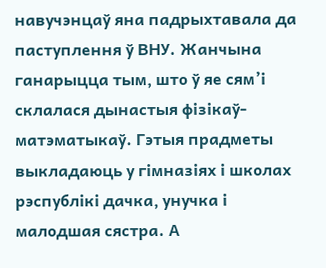навучэнцаў яна падрыхтавала да паступлення ў ВНУ. Жанчына ганарыцца тым, што ў яе сям’і склалася дынастыя фізікаў-матэматыкаў. Гэтыя прадметы выкладаюць у гімназіях і школах рэспублікі дачка, унучка і малодшая сястра. А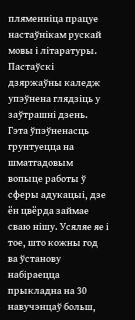пляменніца працуе настаўнікам рускай мовы і літаратуры.
Пастаўскі дзяржаўны каледж упэўнена глядзіць у заўтрашні дзень. Гэта ўпэўненасць грунтуецца на шматгадовым вопыце работы ў сферы адукацыі, дзе ён цвёрда займае сваю нішу. Усяляе яе і тое, што кожны год ва ўстанову набіраецца прыкладна на 30 навучэнцаў больш,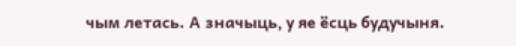чым летась. А значыць, у яе ёсць будучыня.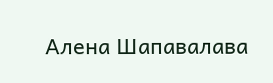Алена Шапавалава